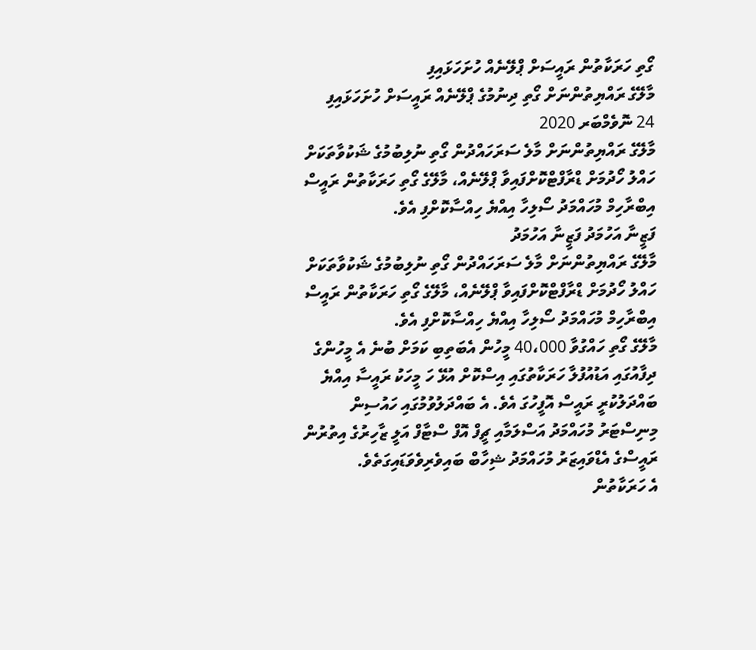ގޯތި ހަރަކާތުން ރައީސަށް ޕްލޭނެއް ހުށަހަޅައިފި
މާލޭގެ ރައްޔިތުންނަށް ގޯތި ދިނުމުގެ ޕްލޭނެއް ރައީސަށް ހުށަހަޅައިފި
24 ނޮވެމްބަރ 2020
މާލޭގެ ރައްޔިތުންނަށް މާލެ ސަރަހައްދުން ގޯތި ނުލިބުމުގެ ޝަކުވާތަކަށް ހައްލު ހޯދުމަށް ޑްރާފްޓްކޮށްފައިވާ ޕްލޭނެއް، މާލޭގެ ގޯތި ހަރަކާތުން ރައީސް އިބްރާހިމް މުހައްމަދު ސޯލިހާ އިއްޔެ ހިއްސާކޮށްފި އެވެ.
ފަޒީނާ އަހުމަދު ފަޒީނާ އަހުމަދު
މާލޭގެ ރައްޔިތުންނަށް މާލެ ސަރަހައްދުން ގޯތި ނުލިބުމުގެ ޝަކުވާތަކަށް ހައްލު ހޯދުމަށް ޑްރާފްޓްކޮށްފައިވާ ޕްލޭނެއް، މާލޭގެ ގޯތި ހަރަކާތުން ރައީސް އިބްރާހިމް މުހައްމަދު ސޯލިހާ އިއްޔެ ހިއްސާކޮށްފި އެވެ.
މާލޭގެ ގޯތި ހައްގުވާ 40،000 މީހުން އެބަތިބި ކަމަށް ބުނެ އެ މީހުންގެ ދިފާއުގައި އަޑުއުފުލާ ހަރަކާތުގައި އިސްކޮށް އުޅޭ ހަ މީހަކު ރައީސާ އިއްޔެ ބައްދަލުކުރީ ރައީސް އޮފީހުގަ އެވެ. އެ ބައްދަލުވުމުގައި ހައުސިން މިނިސްޓަރު މުހައްމަދު އަސްލަމާއި ޗީފް އޮފް ސްޓާފް އަލީ ޒާހިރުގެ އިތުރުން ރައީސްގެ އެޑްވައިޒަރު މުހައްމަދު ޝިހާބް ބައިވެރިވެވަޑައިގަތެވެ.
އެ ހަރަކާތުން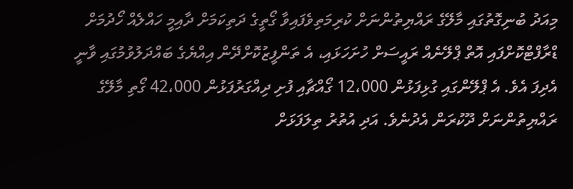މިއަދު ބުނިގޮތުގައި މާލޭގެ ރައްޔިތުންނަށް ކުރިމަތިވެފައިވާ ގޯތީގެ ދަތިކަމަށް ދާއިމީ ހައްލެއް ހޯދުމަށް ޑްރާފްޓްކޮށްފައި އޮތް ޕްލޭނެއް ރައީސަށް ހުށަހަޅައި، އެ ތަންފީޒުކޮށްދޭން އިއްޔެގެ ބައްދަލުވުމުގައި ވާނީ އެދިފަ އެވެ. އެ ޕްލޭންގައި ގުޅިފަޅުން 12،000 ގޯއްޗާއި ފުށި ދިއްގަރުފަޅުން 42،000 ގޯތި މާލޭގެ ރައްޔިތުންނަށް ދޫކުރަން އެދުނެވެ. އަދި އުތުރު ތިލަފަޅަށް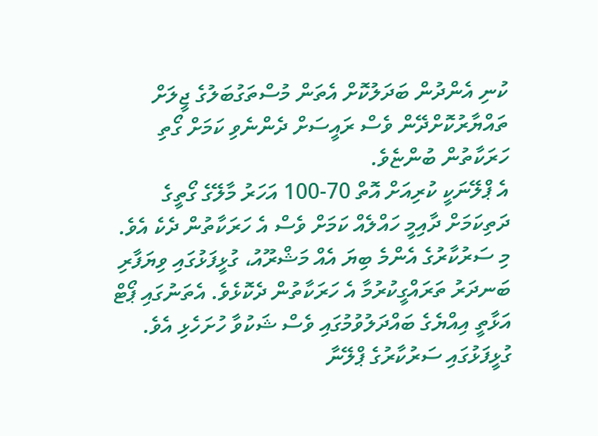ކުނި އެންދުން ބަދަލުކޮށް އެތަން މުސްތަގުބަލުގެ ޖީލަށް ތައްޔާރުކޮށްދޭން ވެސް ރައީސަށް ދެންނެވި ކަމަށް ގޯތި ހަރަކާތުން ބުންޏެވެ.
އެ ޕްލޭނަކީ ކުރިއަށް އޮތް 70-100 އަހަރު މާލޭގެ ގޯތީގެ ދަތިކަމަށް ދާއިމީ ހައްލެއް ކަމަށް ވެސް އެ ހަރަކާތުން ދެކެ އެވެ.
މި ސަރުކާރުގެ އެންމެ ބިޔަ އެއް މަޝްރޫއު، ގުޅީފަޅުގައި ވިޔަފާރި ބަނދަރު ތަރައްގީކުރުމާ އެ ހަރަކާތުން ދެކޮޅެވެ. އެތަނުގައި ޕޯޓް އަޅާތީ އިއްޔެގެ ބައްދަލުވުމުގައި ވެސް ޝަކުވާ ހުށަހެޅި އެވެ.
ގުޅީފަޅުގައި ސަރުކާރުގެ ޕްލޭނާ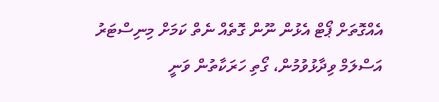އެއްގޮތަށް ޕޯޓް އެޅުން ނޫން ގޮތެއް ނެތް ކަމަށް މިނިސްޓަރު އަސްލަމް ވިދާޅުވުމުން، ގޯތި ހަރަކާތުން ވަނީ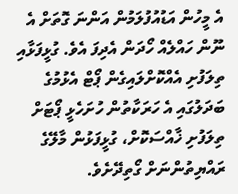އެ މީހުން އަޑުއުފުލަމުން އަންނަ ގޮތަށް އެ ނޫން ހައްލެއް ހޯދަން އެދިފަ އެވެ. ގުޅީފަޅާއި ތިލަފުށި އެއްކޮށްލައިގެން ޕޯޓް އެޅުމުގެ ބަދަލުގައި އެ ހަރަކާތުން ހުށަހެޅީ ޕޯޓަށް ތިލަފުށި ޚާއްސަކޮށް، ގުޅީފަޅުން މާލޭގެ ރައްޔިތުންނަށް ގޯތިދޭށެވެ.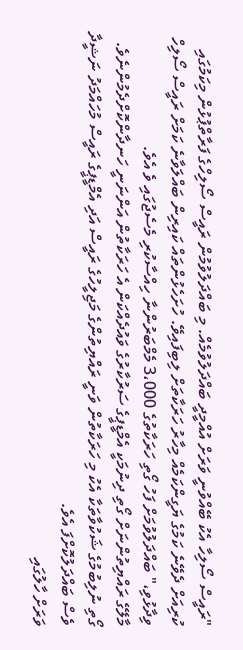"ރައީސް ސޯލިހާ އެކު ބޭއްވުނީ ވަރަށް އުއްމީދީ ބައްދަލުވުމެއް. މި ބައްދަލުވުމުން ރައީސް ސޯލިހްގެ ފަރާތްޕުޅުން މިކަމުގައި ކުރިއަށް ދެވޭނެ ކަމުގެ ޔަގީންކަމެއް މިހާރު ހަރަކާތަށް ލިބިފައިވޭ. ހުށަހެޅުންތައް ކައިރިން ބައްލަވާނެ ކަމަށް ރައީސް ސޯލިހް ވިދާޅުވި،" ބައްދަލުވުމަށް ފަހު ގޯތި ހަރަކާތުގެ 3،000 މެމްބަރުންނާ ހިއްސާކުރި މެސެޖުގައި ވެ އެވެ.
މާލޭގެ ރައްޔިތުންނަށް ގޯތި ދިނުމަކީ އެމްޑީޕީގެ ސަރުކާރުގެ ވައުދެއްކަން އެ ހަރަކާތުން އަންނަނީ ހަނދާންކޮށްދެމުންނެވެ. ގޯތި ނުލިބުމުގެ ޝަކުވާތަކާ އެކު މި ހަރަކާތުން ވަނީ ރައްޔިތުންގެ މަޖިލީހުގެ ރައީސް އަދި އެމްޑީޕީގެ ރައީސް މުހައްމަދު ނަޝީދާ ވެސް ބައްދަލުކޮށްފަ އެވެ.
ވަރަށް ހާލުގައި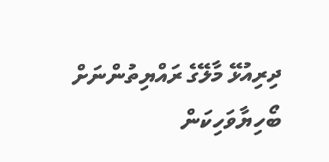ދިރިއުޅޭ މާލޭގެ ރައްޔިތުންނަށް ބޯހިޔާވަހިކަން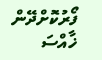ފޯރުކޮށްދޭން ޚާއްސަ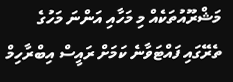މަޝްރޫއުތަކެއް މި މަހާއި އަންނަ މަހުގެ ތެރޭގައި ފައްޓަވާނެ ކަމަށް ރައީސް އިބްރާހިމް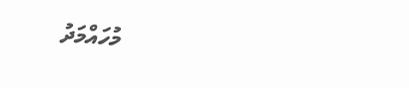މުހައްމަދު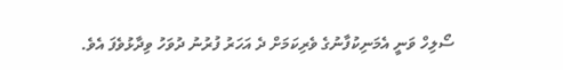ސޯލިހް ވަނީ އެމަނިކުފާނުގެ ވެރިކަމަށް ދެ އަހަރު ފުރުނު ދުވަހު ވިދާޅުވެފަ އެވެ.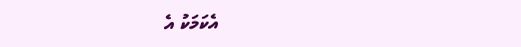އެކަމަކު އެ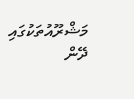މަޝްރޫއުތަކުގައި ދޭން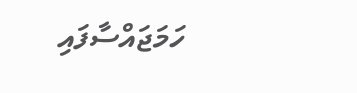ހަމަޖައްސާފައި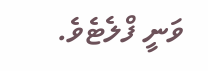ވަނީ ފްލެޓެވެ.